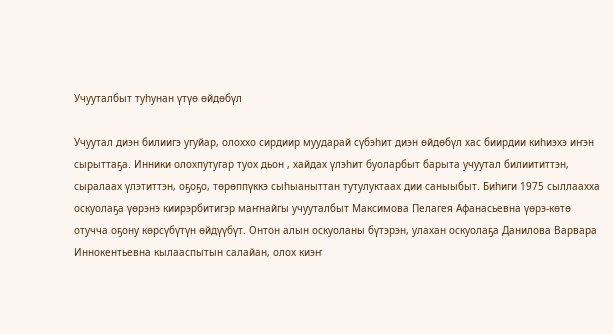Учууталбыт туһунан үтүө өйдөбүл

Учуутал диэн билиигэ угуйар, олоххо сирдиир муударай сүбэһит диэн өйдөбүл хас биирдии киһиэхэ иҥэн сырыттаҕа. Инники олохпутугар туох дьон , хайдах үлэһит буоларбыт барыта учуутал билиититтэн, сыралаах үлэтиттэн, оҕоҕо, төрөппүккэ сыһыаныттан тутулуктаах дии саныыбыт. Биһиги 1975 сыллаахха оскуолаҕа үөрэнэ киирэрбитигэр маҥнайгы учууталбыт Максимова Пелагея Афанасьевна үөрэ-көтө отучча оҕону көрсүбүтүн өйдүүбүт. Онтон алын оскуоланы бүтэрэн, улахан оскуолаҕа Данилова Варвара Иннокентьевна кылааспытын салайан, олох киэҥ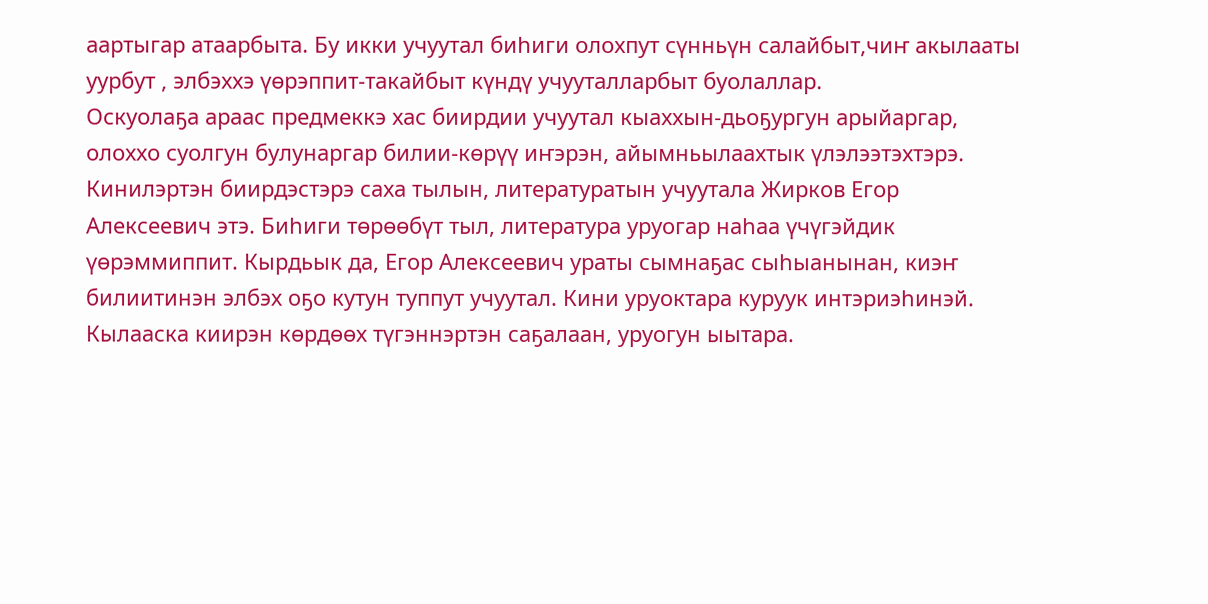аартыгар атаарбыта. Бу икки учуутал биһиги олохпут сүнньүн салайбыт,чиҥ акылааты уурбут , элбэххэ үөрэппит-такайбыт күндү учууталларбыт буолаллар.
Оскуолаҕа араас предмеккэ хас биирдии учуутал кыаххын-дьоҕургун арыйаргар, олоххо суолгун булунаргар билии-көрүү иҥэрэн, айымньылаахтык үлэлээтэхтэрэ. Кинилэртэн биирдэстэрэ саха тылын, литературатын учуутала Жирков Егор Алексеевич этэ. Биһиги төрөөбүт тыл, литература уруогар наһаа үчүгэйдик үөрэммиппит. Кырдьык да, Егор Алексеевич ураты сымнаҕас сыһыанынан, киэҥ билиитинэн элбэх оҕо кутун туппут учуутал. Кини уруоктара куруук интэриэһинэй. Кылааска киирэн көрдөөх түгэннэртэн саҕалаан, уруогун ыытара.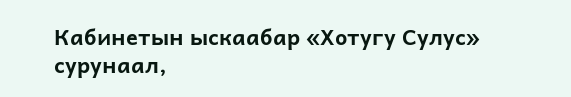Кабинетын ыскаабар «Хотугу Сулус» сурунаал,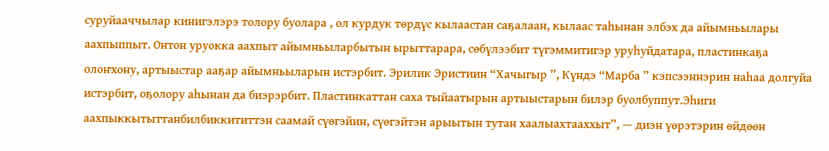суруйааччылар кинигэлэрэ толору буолара , ол курдук төрдүс кылаастан саҕалаан, кылаас таһынан элбэх да айымньылары аахпыппыт. Онтон уруокка аахпыт айымньыларбытын ырыттарара, сөбүлээбит түгэммитигэр уруһуйдатара, пластинкаҕа олоҥхону, артыыстар ааҕар айымньыларын истэрбит. Эрилик Эристиин “Хачыгыр ”, Күндэ “Марба ” кэпсээннэрин наһаа долгуйа истэрбит, оҕолору аһынан да биэрэрбит. Пластинкаттан саха тыйаатырын артыыстарын билэр буолбуппут.Эһиги аахпыккытыттанбилбиккититтэн саамай сүөгэйин, сүөгэйтэн арыытын тутан хаалыахтааххыт”, — диэн үөрэтэрин өйдөөн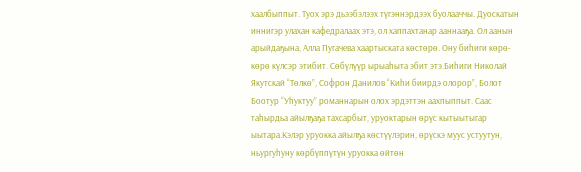хаалбыппыт. Туох эрэ дьээбэлээх түгэннэрдээх буолааччы. Дуоскатын иннигэр улахан кафедралаах этэ, ол хаппахтанар ааннааҕа. Ол аанын арыйдаҕына, Алла Пугачева хаартыската көстөрө. Ону биһиги көрө-көрө күлсэр этибит. Сөбүлүүр ырыаһыта эбит этэ.Биһиги Николай Якутскай “Төлкө”, Софрон Данилов “Киһи биирдэ олорор”, Болот Боотур “Уһуктуу” романнарын олох эрдэттэн аахпыппыт. Саас таһырдьа айылҕаҕа тахсарбыт, уруоктарын өрүс кытыытыгар ыытара.Кэлэр уруокка айылҕа көстүүлэрин, өрүскэ муус устуутун, ньургуһуну көрбүппүтүн уруокка өйтөн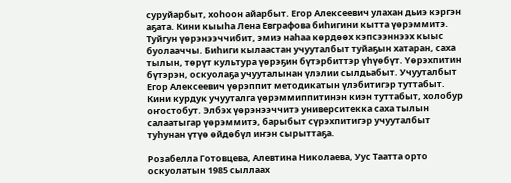суруйарбыт, хоһоон айарбыт. Егор Алексеевич улахан дьиэ кэргэн аҕата. Кини кыыһа Лена Евграфова биһигини кытта үөрэммитэ. Туйгун үөрэнээччибит, эмиэ наһаа көрдөөх кэпсээннээх кыыс буолааччы. Биһиги кылаастан учууталбыт туйаҕын хатаран, саха тылын, төрүт культура үөрэҕин бүтэрбиттэр үһүөбүт. Үөрэхпитин бүтэрэн, оскуолаҕа учууталынан үлэлии сылдьабыт. Учууталбыт Егор Алексеевич үөрэппит методикатын үлэбитигэр туттабыт. Кини курдук учууталга үөрэммиппитинэн киэн туттабыт, холобур оҥостобут. Элбэх үөрэнээччитэ университекка саха тылын салаатыгар үөрэммитэ, барыбыт сүрэхпитигэр учууталбыт туһунан үтүө өйдөбүл иҥэн сырыттаҕа.

Розабелла Готовцева, Алевтина Николаева, Уус Таатта орто оскуолатын 1985 сыллаах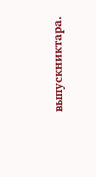выпускниктара.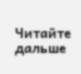Читайте дальше